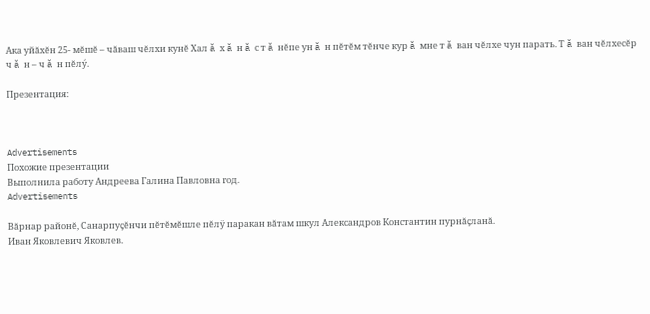Ака уйăхĕн 25- мĕшĕ – чăваш чĕлхи кунĕ Хал ă х ă н ă с т ă нĕпе ун ă н пĕтĕм тĕнче кур ă мне т ă ван чĕлхе чун парать. Т ă ван чĕлхесĕр ч ă н – ч ă н пĕлý.

Презентация:



Advertisements
Похожие презентации
Выполнила работу Андреева Галина Павловна год.
Advertisements

Вăрнар районĕ, Санарпуçĕнчи пĕтĕмĕшле пĕлÿ паракан вăтам шкул Александров Константин пурнăçланă.
Иван Яковлевич Яковлев.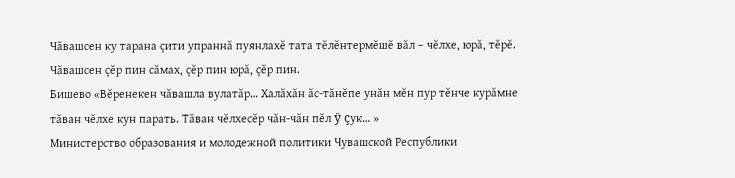Чăвашсен ку тарана çити упраннă пуянлахĕ тата тĕлĕнтермĕшĕ вăл – чĕлхе, юрă, тĕрĕ. Чăвашсен çĕр пин сăмах, çĕр пин юрă, çĕр пин.
Бишево «Вĕренекен чăвашла вулатăр… Халăхăн ăс-тăнĕпе унăн мĕн пур тĕнче курăмне тăван чĕлхе кун парать. Тăван чĕлхесĕр чăн-чăн пĕл ÿ çук… »
Министерство образования и молодежной политики Чувашской Республики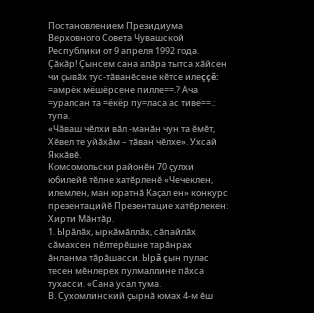Постановлением Президиума Верховного Совета Чувашской Республики от 9 апреля 1992 года.
Çăкăр! Çынсем сана алăра тытса хăйсен чи çывăх тус-тăванĕсене кĕтсе илеççĕ: =амрёк мёшёрсене пилле==.? Ача =уралсан та =ёкёр пу=ласа ас тиве==.: тупа.
«Чăваш чĕлхи вăл -манăн чун та ĕмĕт, Хĕвел те уйăхăм – тăван чĕлхе». Ухсай Яккăвĕ.
Комсомольски районĕн 70 çулхи юбилейĕ тĕлне хатĕрленĕ «Чечеклен, илемлен, ман юратнă Каçал ен» конкурс презентацийĕ Презентацие хатĕрлекен: Хирти Мăнтăр.
1. Ырăлăх, ыркăмăллăх, сăпайлăх сăмахсен пĕлтерĕшне тарăнрах ăнланма тăрăшасси. Ырă çын пулас тесен мĕнлерех пулмаллине пăхса тухасси. «Сана усал тума.
В. Сухомлинский çырнă юмах 4-м ĕш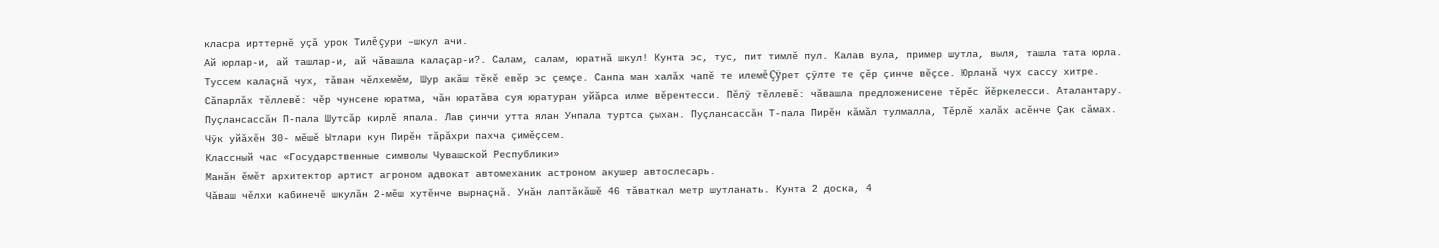класра ирттернĕ уçă урок Тилĕ çури –шкул ачи.
Ай юрлар-и, ай ташлар-и, ай чăвашла калаçар-и?. Салам, салам, юратнă шкул! Кунта эс, тус, пит тимлĕ пул. Калав вула, пример шутла, выля, ташла тата юрла.
Туссем калаçнă чух, тăван чĕлхемĕм, Шур акăш тĕкĕ евĕр эс çемçе. Санпа ман халăх чапĕ те илемĕ Çÿрет çÿлте те çĕр çинче вĕçсе. Юрланă чух сассу хитре.
Сăпарлăх тĕллевĕ: чĕр чунсене юратма, чăн юратăва суя юратуран уйăрса илме вĕрентесси. Пĕлÿ тĕллевĕ: чăвашла предложенисене тĕрĕс йĕркелесси. Аталантару.
Пуçлансассăн П-пала Шутсăр кирлĕ япала. Лав çинчи утта ялан Унпала туртса çыхан. Пуçлансассăн Т-пала Пирĕн кăмăл тулмалла, Тĕрлĕ халăх асĕнче Çак сăмах.
Чÿк уйăхĕн 30- мĕшĕ Ытлари кун Пирĕн тăрăхри пахча çимěçсем.
Классный час «Государственные символы Чувашской Республики»
Манăн ĕмĕт архитектор артист агроном адвокат автомеханик астроном акушер автослесарь.
Чăваш чĕлхи кабинечĕ шкулăн 2-мĕш хутĕнче вырнаçнă. Унăн лаптăкăшĕ 46 тăваткал метр шутланать. Кунта 2 доска, 4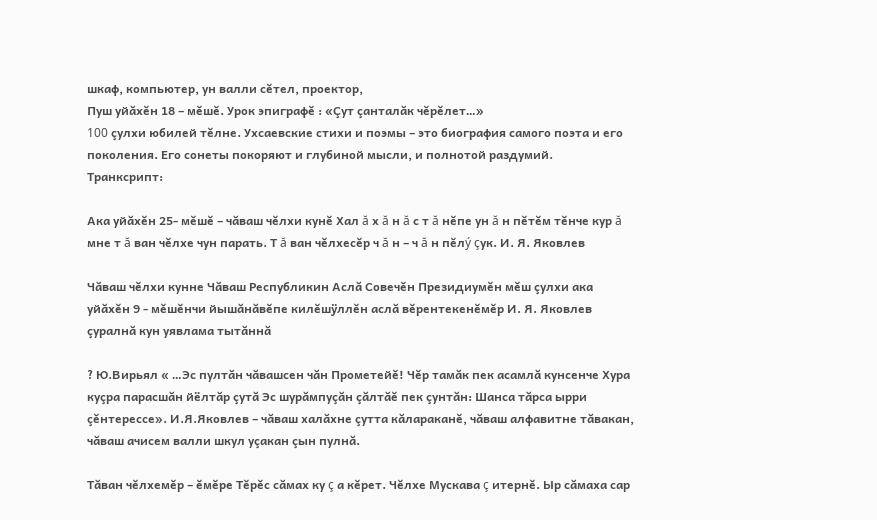шкаф, компьютер, ун валли сĕтел, проектор,
Пуш уйăхĕн 18 – мĕшĕ. Урок эпиграфĕ : «Çут çанталăк чĕрĕлет…»
100 çулхи юбилей тĕлне. Ухсаевские стихи и поэмы – это биография самого поэта и его поколения. Его сонеты покоряют и глубиной мысли, и полнотой раздумий.
Транксрипт:

Ака уйăхĕн 25- мĕшĕ – чăваш чĕлхи кунĕ Хал ă х ă н ă с т ă нĕпе ун ă н пĕтĕм тĕнче кур ă мне т ă ван чĕлхе чун парать. Т ă ван чĕлхесĕр ч ă н – ч ă н пĕлý çук. И. Я. Яковлев

Чăваш чĕлхи кунне Чăваш Республикин Аслă Совечĕн Президиумĕн мĕш çулхи ака уйăхĕн 9 - мĕшĕнчи йышăнăвĕпе килĕшÿллĕн аслă вĕрентекенĕмĕр И. Я. Яковлев çуралнă кун уявлама тытăннă

? Ю.Вирьял « …Эс пултăн чăвашсен чăн Прометейĕ! Чĕр тамăк пек асамлă кунсенче Хура куçра парасшăн йёлтăр çутă Эс шурăмпуçăн çăлтăĕ пек çунтăн: Шанса тăрса ырри çĕнтерессе». И.Я.Яковлев – чăваш халăхне çутта кăлараканĕ, чăваш алфавитне тăвакан, чăваш ачисем валли шкул уçакан çын пулнă.

Тăван чĕлхемĕр – ĕмĕре Тĕрĕс сăмах ку ç а кĕрет. Чĕлхе Мускава ç итернĕ. Ыр сăмаха сар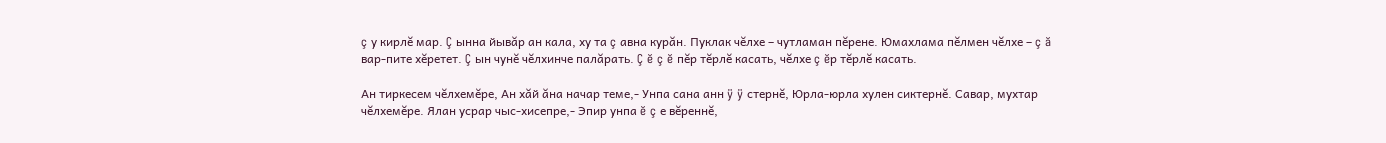ç у кирлĕ мар. Ç ынна йывăр ан кала, ху та ç авна курăн. Пуклак чĕлхе – чутламан пĕрене. Юмахлама пĕлмен чĕлхе – ç ă вар-пите хĕретет. Ç ын чунĕ чĕлхинче палăрать. Ç ĕ ç ĕ пĕр тĕрлĕ касать, чĕлхе ç ĕр тĕрлĕ касать.

Ан тиркесем чĕлхемĕре, Ан хăй ăна начар теме,- Унпа сана анн ÿ ÿ стернĕ, Юрла-юрла хулен сиктернĕ. Савар, мухтар чĕлхемĕре. Ялан усрар чыс-хисепре,- Эпир унпа ĕ ç е вĕреннĕ,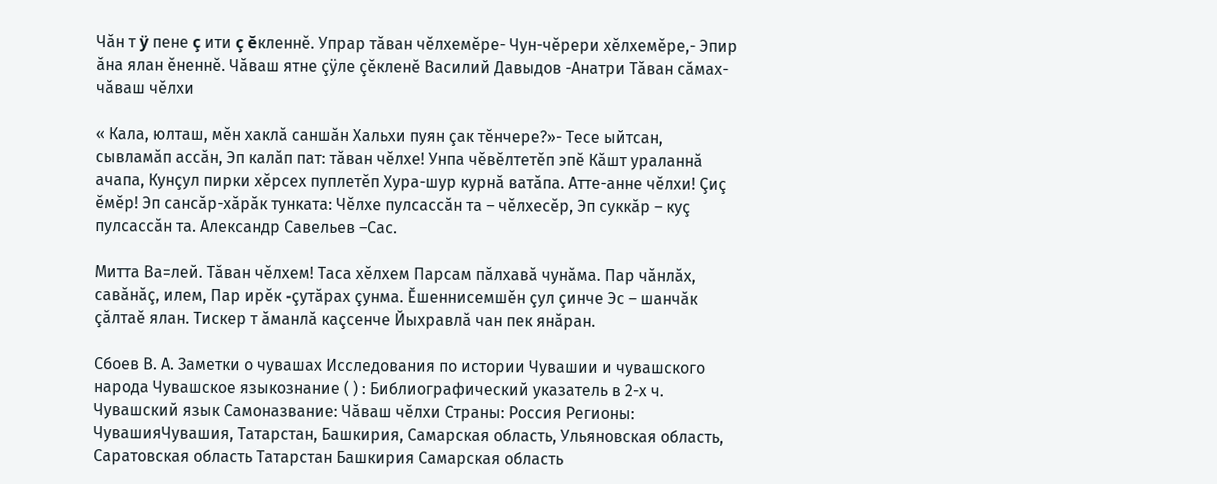Чăн т ÿ пене ç ити ç ĕкленнĕ. Упрар тăван чĕлхемĕре- Чун-чĕрери хĕлхемĕре,- Эпир ăна ялан ĕненнĕ. Чăваш ятне çÿле çĕкленĕ Василий Давыдов -Анатри Тăван сăмах- чăваш чĕлхи

« Кала, юлташ, мĕн хаклă саншăн Хальхи пуян çак тĕнчере?»- Тесе ыйтсан, сывламăп ассăн, Эп калăп пат: тăван чĕлхе! Унпа чĕвĕлтетĕп эпĕ Кăшт ураланнă ачапа, Кунçул пирки хĕрсех пуплетĕп Хура-шур курнă ватăпа. Атте-анне чĕлхи! Çиç ĕмĕр! Эп сансăр-хăрăк тунката: Чĕлхе пулсассăн та – чĕлхесĕр, Эп суккăр – куç пулсассăн та. Александр Савельев –Сас.

Митта Ва=лей. Тăван чĕлхем! Таса хĕлхем Парсам пăлхавă чунăма. Пар чăнлăх, савăнăç, илем, Пар ирĕк -çутăрах çунма. Ĕшеннисемшĕн çул çинче Эс – шанчăк çăлтаĕ ялан. Тискер т ăманлă каçсенче Йыхравлă чан пек янăран.

Сбоев В. А. Заметки о чувашах Исследования по истории Чувашии и чувашского народа Чувашское языкознание ( ) : Библиографический указатель в 2-х ч. Чувашский язык Самоназвание: Чӑваш чӗлхи Страны: Россия Регионы: ЧувашияЧувашия, Татарстан, Башкирия, Самарская область, Ульяновская область, Саратовская область Татарстан Башкирия Самарская область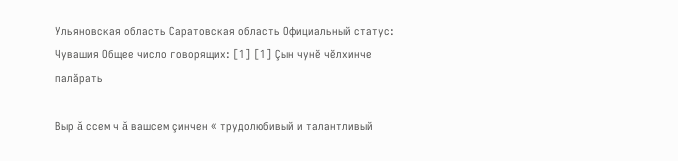Ульяновская область Саратовская область Официальный статус: Чувашия Общее число говорящих: [1] [1] Çын чунĕ чĕлхинче палăрать

Выр ă ссем ч ă вашсем çинчен « трудолюбивый и талантливый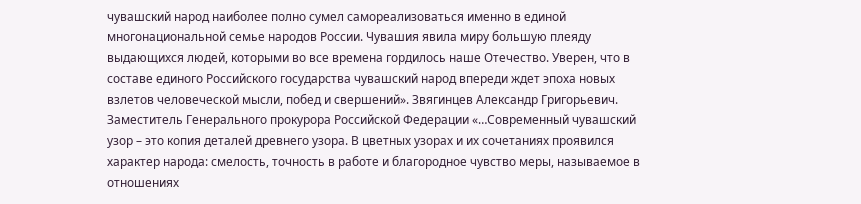чувашский народ наиболее полно сумел самореализоваться именно в единой многонациональной семье народов России. Чувашия явила миру большую плеяду выдающихся людей, которыми во все времена гордилось наше Отечество. Уверен, что в составе единого Российского государства чувашский народ впереди ждет эпоха новых взлетов человеческой мысли, побед и свершений». Звягинцев Александр Григорьевич. Заместитель Генерального прокурора Российской Федерации «…Современный чувашский узор – это копия деталей древнего узора. В цветных узорах и их сочетаниях проявился характер народа: смелость, точность в работе и благородное чувство меры, называемое в отношениях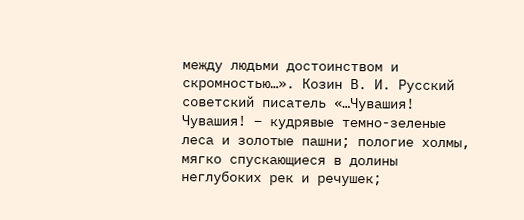между людьми достоинством и скромностью…». Козин В. И. Русский советский писатель «…Чувашия! Чувашия! – кудрявые темно-зеленые леса и золотые пашни; пологие холмы, мягко спускающиеся в долины неглубоких рек и речушек;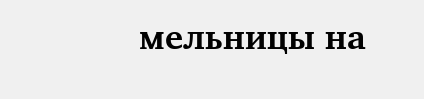мельницы на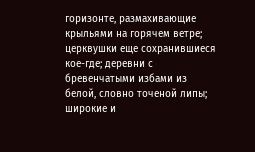горизонте, размахивающие крыльями на горячем ветре; церквушки еще сохранившиеся кое-где; деревни с бревенчатыми избами из белой, словно точеной липы; широкие и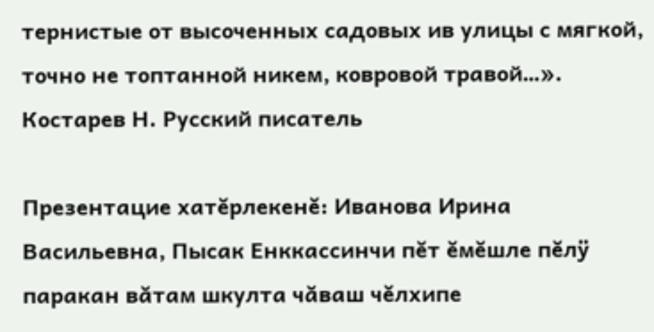тернистые от высоченных садовых ив улицы с мягкой, точно не топтанной никем, ковровой травой…». Костарев Н. Русский писатель

Презентацие хатĕрлекенĕ: Иванова Ирина Васильевна, Пысак Енккассинчи пĕт ĕмĕшле пĕлÿ паракан вăтам шкулта чăваш чĕлхипе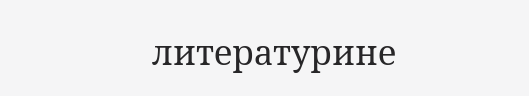литературине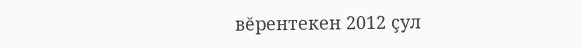вĕрентекен 2012 çул